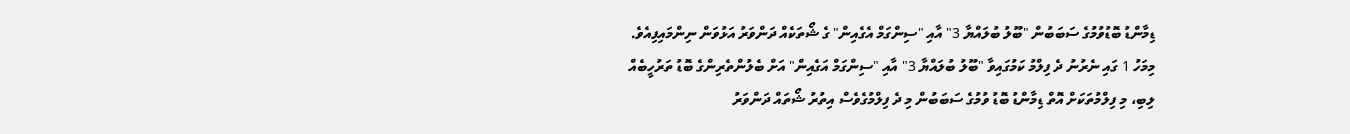ޑިމާންޑު ބޮޑުވުމުގެ ސަބަބުން "ބޫލު ބުލައްޔާ 3" އާއި "ސިންގަމް އެގެއިން" ގެ ޝޯތަކެއް ދަންވަރު އަޅުވަން ނިންމައިފިއެވެ.
މިމަހު 1 ގައި ނެރުނު ދެ ފިލްމު ކަމުގައިވާ "ބޫލު ބުލައްޔާ 3" އާއި "ސިންގަމް އަގެއިން" އަށް ބެލުންތެރިންގެ ބޮޑު ތަރުހީބެއް ލިބި، މި ފިލްމުތަކަށް އޮތް ޑިމާންޑު ބޮޑު ވުމުގެ ސަބަބުން މި ދެ ފިލްމުގެވެސް އިތުރު ޝޯތައް ދަންވަރު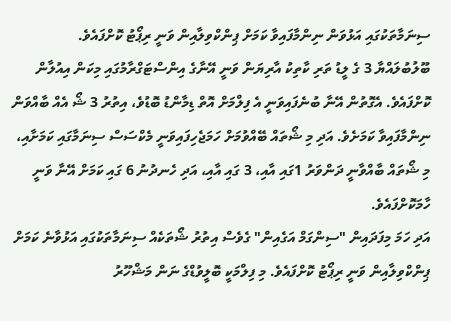ސިނަމާތަކުގައި އަޅުވަން ނިންމާފައިވާ ކަމަށް ޕިންކްވިލާއިން ވަނީ ރިޕޯޓު ކޮށްފައެވެ.
ބޫލުބުލައްޔާ 3 ގެ ލީޑު ތަރި ކާތިކު އާރިޔަން ވަނީ އޭނާގެ އިންސްޓަގްރާމުގައި މިކަން އިއުލާން ކޮށްފައެވެ. އެގޮތުން އޭނާ ބުނެފައިވަނީ އެ ފިލްމަށް އޮތް ޑިމާންޑު ބޮޑުވެ، އިތުރު 3 ޝޯ އެއް ބާއްވަން ނިންމާފައިވާ ކަމަށެވެ. އަދި މި ޝޯތައް ބޭއްވުމަށް ހަމަޖެހިފައިވަނީ މެކްސަސް ސިނަމާގައި ކަމަށާއި، މި ޝޯތައް ބާއްވާނީ ދަންވަރު 1ގައި އާއި، 3 ގައި އާއި، އަދި ހެނދުނު 6 ގައި ކަމަށް އޭނާ ވަނީ ހާމަކޮށްފައެވެ.
އަދި ހަމަ މިފަދައިން "ސިންގަމް އަގެއިން" ގެވެސް އިތުރު ޝޯތަކެއް ސިނަމާތަކުގައި އަޅުވާނެ ކަމަށް ޕިންކްވިލާއިން ވަނީ ރިޕޯޓު ކޮށްފައެވެ. މި ފިލްމަކީ ބޮލީވުޑްގެ ނަން މަޝްހޫރު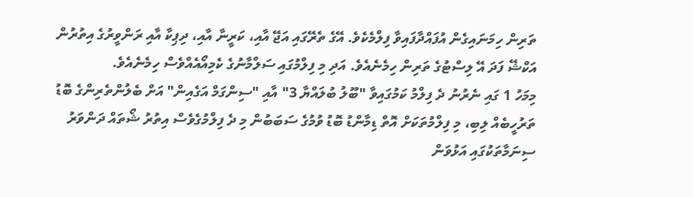ތަރިން ހިމަނައިގެން އުފައްދާފައިވާ ފިލްމެކެވެ. އޭގެ ތެރޭގައި އަޖޭ އާއި، ކަރީނާ އާއި، ދިޕިކާ އާއި ރަންވީރުގެ އިތުރުން އަކްޝޭ ފަދަ އޭ ލިސްޓުގެ ތަރިން ހިމެނެއެވެ. އަދި މި ފިލްމުގައި ސަލްމާނުގެ ކެމިއޯއެއްވެސް ހިމެނެއެވެ.
މިމަހު 1 ގައި ނެރުނު ދެ ފިލްމު ކަމުގައިވާ "ބޫލު ބުލައްޔާ 3" އާއި "ސިންގަމް އަގެއިން" އަށް ބެލުންތެރިންގެ ބޮޑު ތަރުހީބެއް ލިބި، މި ފިލްމުތަކަށް އޮތް ޑިމާންޑު ބޮޑު ވުމުގެ ސަބަބުން މި ދެ ފިލްމުގެވެސް އިތުރު ޝޯތައް ދަންވަރު ސިނަމާތަކުގައި އަޅުވަން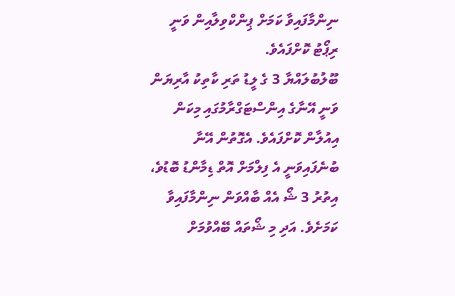ނިންމާފައިވާ ކަމަށް ޕިންކްވިލާއިން ވަނީ ރިޕޯޓު ކޮށްފައެވެ.
ބޫލުބުލައްޔާ 3 ގެ ލީޑު ތަރި ކާތިކު އާރިޔަން ވަނީ އޭނާގެ އިންސްޓަގްރާމުގައި މިކަން އިއުލާން ކޮށްފައެވެ. އެގޮތުން އޭނާ ބުނެފައިވަނީ އެ ފިލްމަށް އޮތް ޑިމާންޑު ބޮޑުވެ، އިތުރު 3 ޝޯ އެއް ބާއްވަން ނިންމާފައިވާ ކަމަށެވެ. އަދި މި ޝޯތައް ބޭއްވުމަށް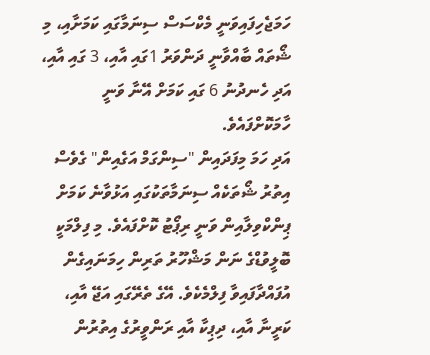ހަމަޖެހިފައިވަނީ މެކްސަސް ސިނަމާގައި ކަމަށާއި، މި ޝޯތައް ބާއްވާނީ ދަންވަރު 1ގައި އާއި، 3 ގައި އާއި، އަދި ހެނދުނު 6 ގައި ކަމަށް އޭނާ ވަނީ ހާމަކޮށްފައެވެ.
އަދި ހަމަ މިފަދައިން "ސިންގަމް އަގެއިން" ގެވެސް އިތުރު ޝޯތަކެއް ސިނަމާތަކުގައި އަޅުވާނެ ކަމަށް ޕިންކްވިލާއިން ވަނީ ރިޕޯޓު ކޮށްފައެވެ. މި ފިލްމަކީ ބޮލީވުޑްގެ ނަން މަޝްހޫރު ތަރިން ހިމަނައިގެން އުފައްދާފައިވާ ފިލްމެކެވެ. އޭގެ ތެރޭގައި އަޖޭ އާއި، ކަރީނާ އާއި، ދިޕިކާ އާއި ރަންވީރުގެ އިތުރުން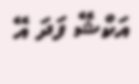އަކްޝޭ ފަދަ އޭ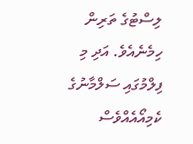ލިސްޓުގެ ތަރިން ހިމެނެއެވެ. އަދި މި ފިލްމުގައި ސަލްމާނުގެ ކެމިއޯއެއްވެސް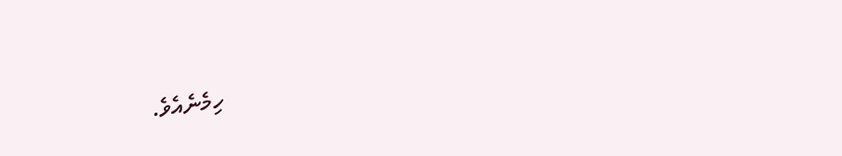ހިމެނެއެވެ.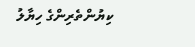ކިޔުންތެރިންގެ ހިޔާލު